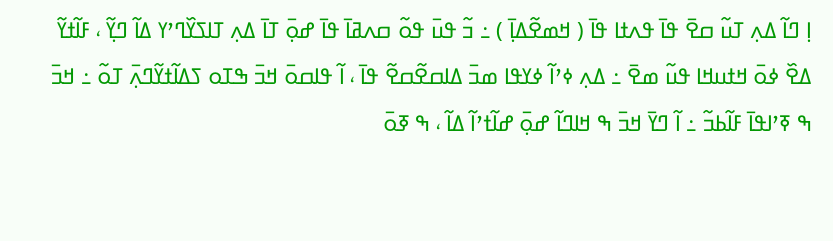ߊ߲ ߣߊ߬ ߡߍ߲ ߠߎ߬ ߛߐ߫ ߟߊ߫ ߟߍߙߊ ߟߊ߫ ( ߞߘߐ߬ߡߊ߲߫ ) ߸ ߏ߬ ߟߎ߫ ߟߋ߬ ߛߍߥߊ߫ ߟߊ߫ ߝߋ߲߫ ߠߊ߫ ߡߍ߲ ߠߊߖߌ߰ߣߴߌ ߡߊ߬ ߣߌ߲߬ ، ߓߊ߬ߙߌ߬ ߡߐ߰ ߦߋ߫ ߞߙߎߞߊ ߟߎ߬ ߘߐ߫ ߸ ߡߍ߲ ߦߴߊ߬ ߦߌߟߊ ߘߏ߫ ߡߊߛߐ߬ߛߐ߬ ߟߊ߫ ، ߊ߬ ߟߊߛߋ߫ ߞߏ߫ ߒߠߋ ߖߡߊ߬ߙߌ߬ߣߍ߲߫ ߠߋ߬ ߸ ߞߏ߫ ߒ ߧߴߊߟߊ߫ ߓߊ߬ߕߏ߬ ߸ ߊ߬ ߣߌ߫ ߞߏ߫ ߒ ߞߊߣߊ߬ ߝߋ߲߫ ߝߊ߬ߙߴߊ߬ ߡߊ߬ ، ߒ ߧߋ߫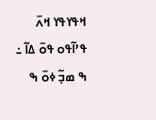ߞߟߌߟߌ ߞߍ߫ ߟߴߊ߬ߟߋ ߟߋ߫ ߡߊ߬ ߸ ߒ ߘߏ߲߬ ߦߋ߫ ߒ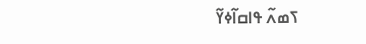ߖߘߍ߬ ߟߊߛߊ߬ߦߌ߬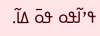ߟߴߊ߬ߟߋ ߟߋ߫ ߡߊ߬.